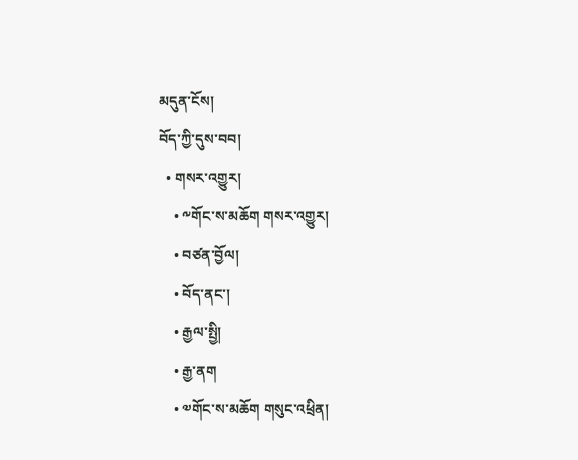མདུན་ངོས།
བོད་ཀྱི་དུས་བབ།
  • གསར་འགྱུར།
    • ༸གོང་ས་མཆོག གསར་འགྱུར།
    • བཙན་བྱོལ།
    • བོད་ནང་།
    • རྒྱལ་སྤྱི།
    • རྒྱ་ནག
    • ༧གོང་ས་མཆོག གསུང་འཕྲིན།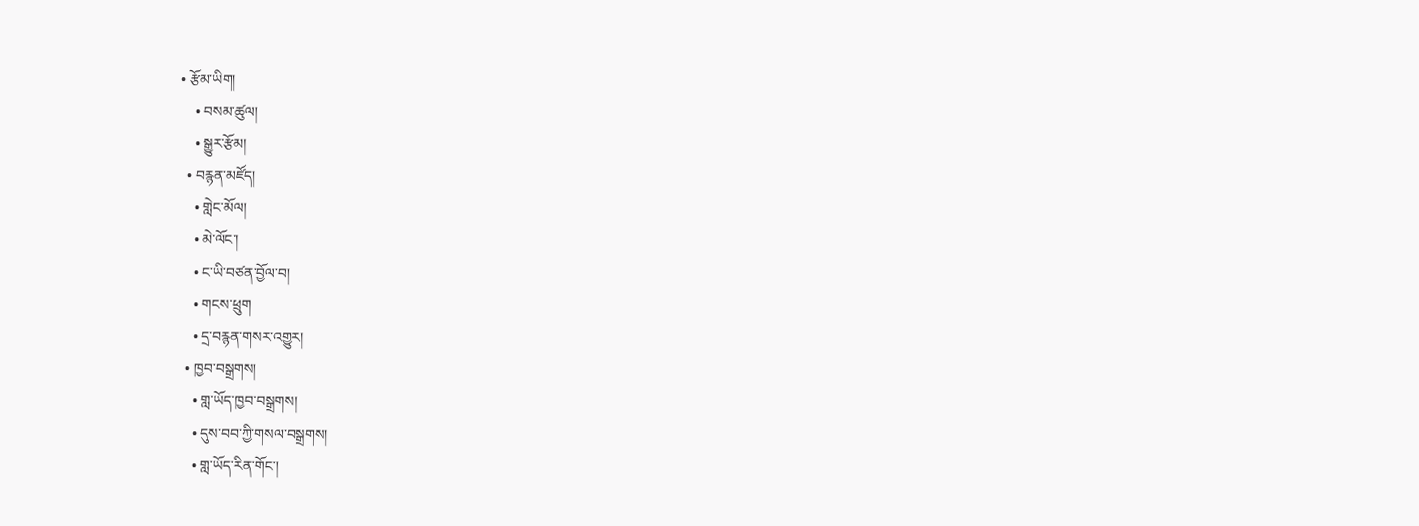• རྩོམ་ཡིག།
    • བསམ་ཚུལ།
    • སྒྱུར་རྩོམ།
  • བརྙན་མཛོད།
    • གླེང་མོལ།
    • མེ་ལོང་།
    • ང་ཡི་བཙན་བྱོལ་བ།
    • གངས་ཕྲུག
    • དྲ་བརྙན་གསར་འགྱུར།
  • ཁྱབ་བསྒྲགས།
    • གླ་ཡོད་ཁྱབ་བསྒྲགས།
    • དུས་བབ་ཀྱི་གསལ་བསྒྲགས།
    • གླ་ཡོད་རིན་གོང་།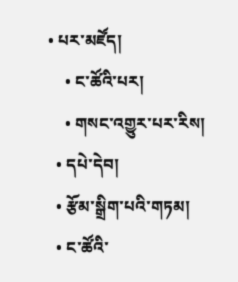• པར་མཛོད།
    • ང་ཚོའི་པར།
    • གསང་འགྱུར་པར་རིས།
  • དཔེ་དེབ།
  • རྩོམ་སྒྲིག་པའི་གཏམ།
  • ང་ཚོའི་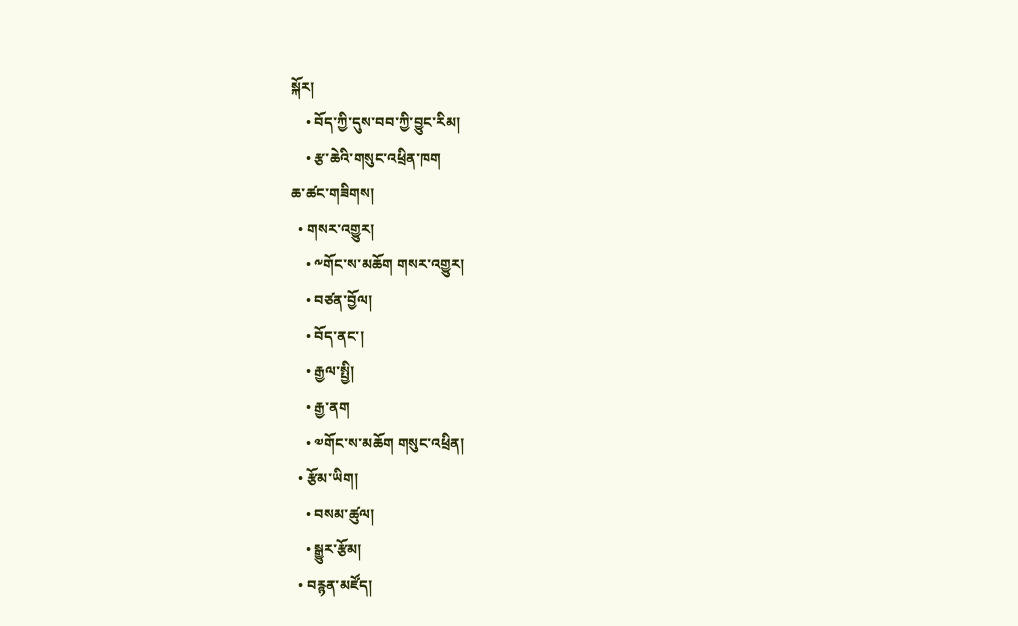སྐོར།
    • བོད་ཀྱི་དུས་བབ་ཀྱི་བྱུང་རིམ།
    • རྩ་ཆེའི་གསུང་འཕྲིན་ཁག
ཆ་ཚང་གཟིགས།
  • གསར་འགྱུར།
    • ༸གོང་ས་མཆོག གསར་འགྱུར།
    • བཙན་བྱོལ།
    • བོད་ནང་།
    • རྒྱལ་སྤྱི།
    • རྒྱ་ནག
    • ༧གོང་ས་མཆོག གསུང་འཕྲིན།
  • རྩོམ་ཡིག།
    • བསམ་ཚུལ།
    • སྒྱུར་རྩོམ།
  • བརྙན་མཛོད།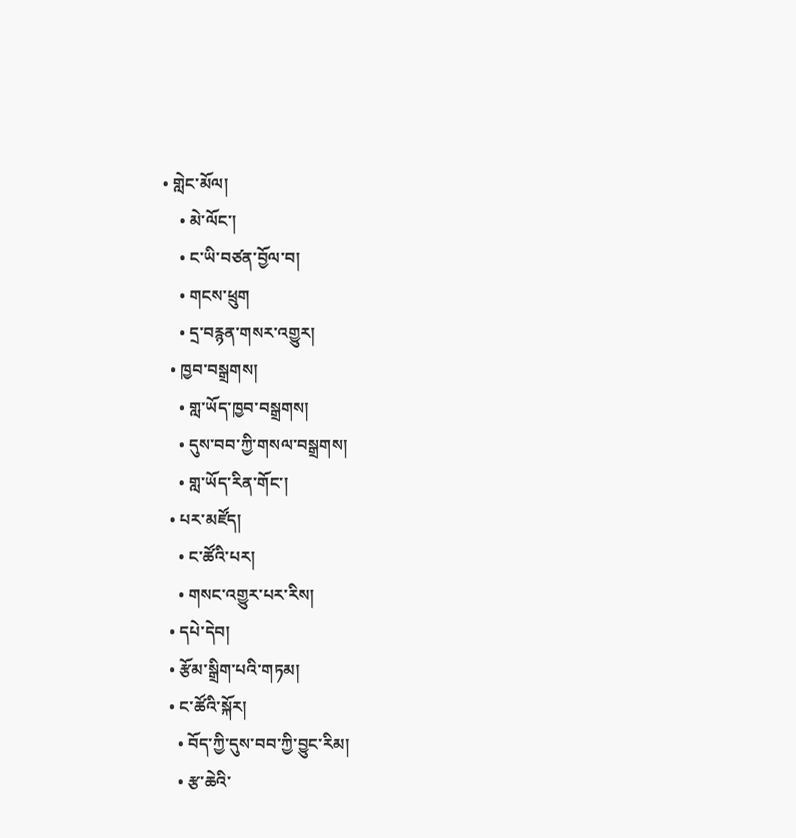• གླེང་མོལ།
    • མེ་ལོང་།
    • ང་ཡི་བཙན་བྱོལ་བ།
    • གངས་ཕྲུག
    • དྲ་བརྙན་གསར་འགྱུར།
  • ཁྱབ་བསྒྲགས།
    • གླ་ཡོད་ཁྱབ་བསྒྲགས།
    • དུས་བབ་ཀྱི་གསལ་བསྒྲགས།
    • གླ་ཡོད་རིན་གོང་།
  • པར་མཛོད།
    • ང་ཚོའི་པར།
    • གསང་འགྱུར་པར་རིས།
  • དཔེ་དེབ།
  • རྩོམ་སྒྲིག་པའི་གཏམ།
  • ང་ཚོའི་སྐོར།
    • བོད་ཀྱི་དུས་བབ་ཀྱི་བྱུང་རིམ།
    • རྩ་ཆེའི་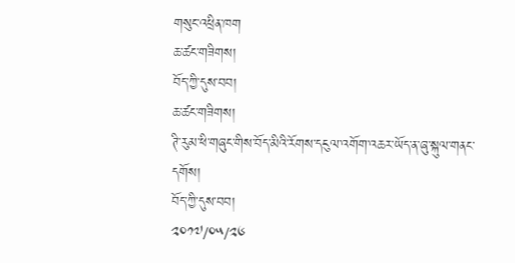གསུང་འཕྲིན་ཁག
ཆ་ཚང་གཟིགས།
བོད་ཀྱི་དུས་བབ།
ཆ་ཚང་གཟིགས།
ཊི་རུམ་ཕི་གཞུང་གིས་བོད་མིའི་རོགས་དངུལ་འགོག་འཆར་ཡོད་ན་ཞུ་སྐུལ་གནང་དགོས།
བོད་ཀྱི་དུས་བབ།
༢༠༡༧/༠༥/༢༦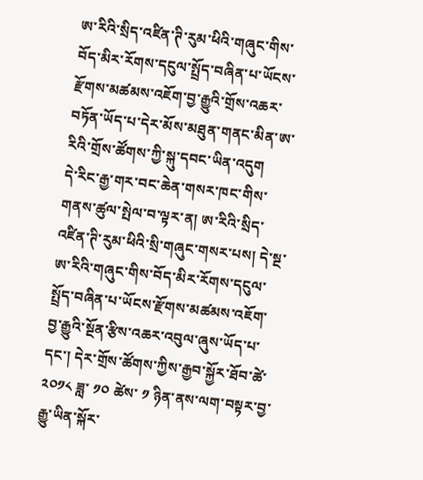ཨ་རིའི་སྲིད་འཛིན་ཊི་རུམ་ཕིའི་གཞུང་གིས་བོད་མིར་རོགས་དངུལ་སྤྲོད་བཞིན་པ་ཡོངས་རྫོགས་མཚམས་འཇོག་བྱ་རྒྱུའི་གྲོས་འཆར་བཏོན་ཡོད་པ་དེར་མོས་མཐུན་གནང་མིན་ཨ་རིའི་གྲོས་ཚོགས་ཀྱི་སྐུ་དབང་ཡིན་འདུག
དེ་རིང་རྒྱ་གར་བང་ཆེན་གསར་ཁང་གིས་གནས་ཚུལ་སྤེལ་བ་ལྟར་ན། ཨ་རིའི་སྲིད་འཛིན་ཊི་རུམ་ཕིའི་སྲི་གཞུང་གསར་པས། དེ་སྔ་ཨ་རིའི་གཞུང་གིས་བོད་མིར་རོགས་དངུལ་སྤྲོད་བཞིན་པ་ཡོངས་རྫོགས་མཚམས་འཇོག་བྱ་རྒྱུའི་སྔོན་རྩིས་འཆར་འབུལ་ཞུས་ཡོད་པ་དང་། དེར་གྲོས་ཚོགས་ཀྱིས་རྒྱབ་སྐྱོར་ཐོབ་ཚེ་ ༢༠༡༨ ཟླ་ ༡༠ ཚེས་ ༡ ཉིན་ནས་ལག་བསྟར་བྱ་རྒྱུ་ཡིན་སྐོར་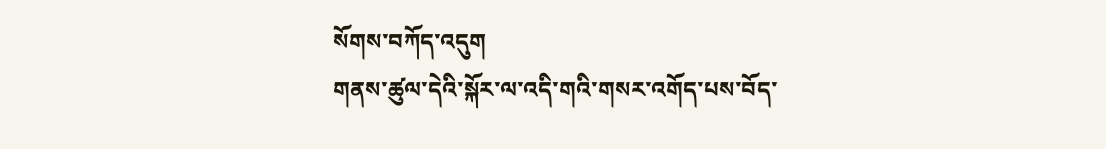སོགས་བཀོད་འདུག
གནས་ཚུལ་དེའི་སྐོར་ལ་འདི་གའི་གསར་འགོད་པས་བོད་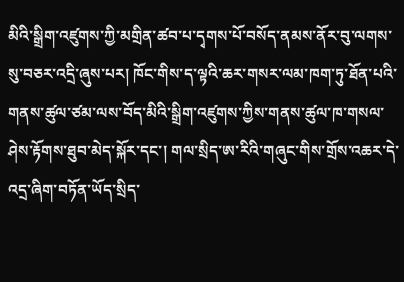མིའི་སྒྲིག་འཛུགས་ཀྱི་མགྲིན་ཚབ་པ་དྭགས་པོ་བསོད་ནམས་ནོར་བུ་ལགས་སུ་བཅར་འདྲི་ཞུས་པར། ཁོང་གིས་ད་ལྟའི་ཆར་གསར་ལམ་ཁག་ཏུ་ཐོན་པའི་གནས་ཚུལ་ཙམ་ལས་བོད་མིའི་སྒྲིག་འཛུགས་ཀྱིས་གནས་ཚུལ་ཁ་གསལ་ཤེས་རྟོགས་ཐུབ་མེད་སྐོར་དང་། གལ་སྲིད་ཨ་རིའི་གཞུང་གིས་གྲོས་འཆར་དེ་འདྲ་ཞིག་བཏོན་ཡོད་སྲིད་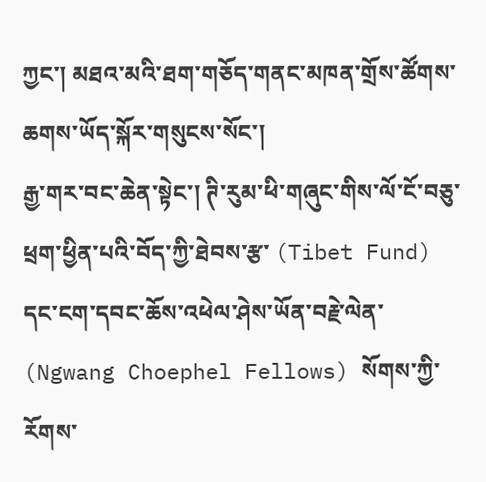ཀྱང་། མཐའ་མའི་ཐག་གཅོད་གནང་མཁན་གྲོས་ཚོགས་ཆགས་ཡོད་སྐོར་གསུངས་སོང་།
རྒྱ་གར་བང་ཆེན་སྟེང་། ཊི་རུམ་ཕི་གཞུང་གིས་ལོ་ངོ་བཅུ་ཕྲག་ཕྱིན་པའི་བོད་ཀྱི་ཐེབས་རྩ་ (Tibet Fund) དང་ངག་དབང་ཆོས་འཕེལ་ཤེས་ཡོན་བརྗེ་ལེན་ (Ngwang Choephel Fellows) སོགས་ཀྱི་རོགས་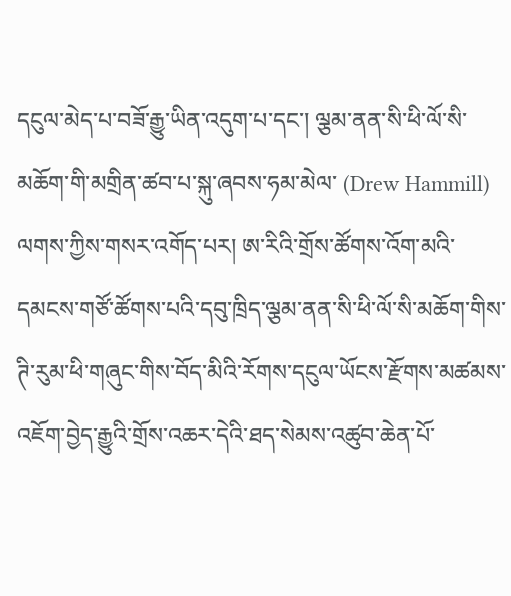དངུལ་མེད་པ་བཟོ་རྒྱུ་ཡིན་འདུག་པ་དང་། ལྕམ་ནན་སི་ཕི་ལོ་སི་མཆོག་གི་མགྲིན་ཚབ་པ་སྐུ་ཞབས་ཧམ་མེལ་ (Drew Hammill) ལགས་ཀྱིས་གསར་འགོད་པར། ཨ་རིའི་གྲོས་ཚོགས་འོག་མའི་དམངས་གཙོ་ཚོགས་པའི་དབུ་ཁྲིད་ལྕམ་ནན་སི་ཕི་ལོ་སི་མཆོག་གིས་ཊི་རུམ་ཕི་གཞུང་གིས་བོད་མིའི་རོགས་དངུལ་ཡོངས་རྫོགས་མཚམས་འཇོག་བྱེད་རྒྱུའི་གྲོས་འཆར་དེའི་ཐད་སེམས་འཚུབ་ཆེན་པོ་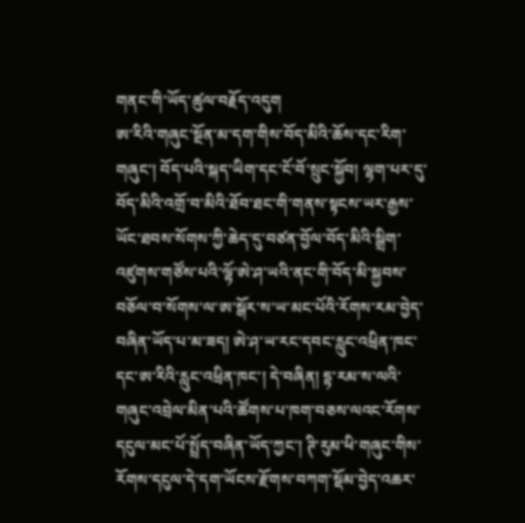གནང་གི་ཡོད་ཚུལ་བརྗོད་འདུག
ཨ་རིའི་གཞུང་སྔོན་མ་དག་གིས་བོད་མིའི་ཆོས་དང་རིག་གཞུང་། བོད་པའི་སྐད་ཡིག་དང་ངོ་བོ་སྲུང་སྐྱོབ། ལྷག་པར་དུ་བོད་མིའི་འགྲོ་བ་མིའི་ཐོབ་ཐང་གི་གནས་སྟངས་ཡར་རྒྱས་ཡོང་ཐབས་སོགས་ཀྱི་ཆེད་དུ་བཙན་བྱོལ་བོད་མིའི་སྒྲིག་འཛུགས་གཙོས་པའི་ལྷོ་ཨེ་ཤ་ཡའི་ནང་གི་བོད་མི་སྐྱབས་བཅོལ་བ་སོགས་ལ་ཨ་སྒོར་ས་ཡ་མང་པོའི་རོགས་རམ་བྱེད་བཞིན་ཡོད་པ་མ་ཟད། ཨེ་ཤ་ཡ་རང་དབང་རླུང་འཕྲིན་ཁང་དང་ཨ་རིའི་རླུང་འཕྲིན་ཁང་། དེ་བཞིན། དྷ་རམ་ས་ལའི་གཞུང་འབྲེལ་མིན་པའི་ཚོགས་པ་ཁག་བཅས་ལའང་རོགས་དངུལ་མང་པོ་སྤྲོད་བཞིན་ཡོད་ཀྱང་། ཊི་རུམ་ཕི་གཞུང་གིས་རོགས་དངུལ་དེ་དག་ཡོངས་རྫོགས་བཀག་སྡོམ་བྱེད་འཆར་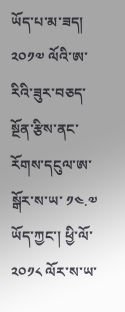ཡོད་པ་མ་ཟད། ༢༠༡༧ ལོའི་ཨ་རིའི་ཟུར་བཅད་སྔོན་རྩིས་ནང་རོགས་དངུལ་ཨ་སྒོར་ས་ཡ་ ༡༤.༧ ཡོད་ཀྱང་། ཕྱི་ལོ་ ༢༠༡༨ ལོར་ས་ཡ་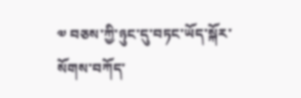༧ བཅས་ཀྱི་ཉུང་དུ་བཏང་ཡོད་སྐོར་སོགས་བཀོད་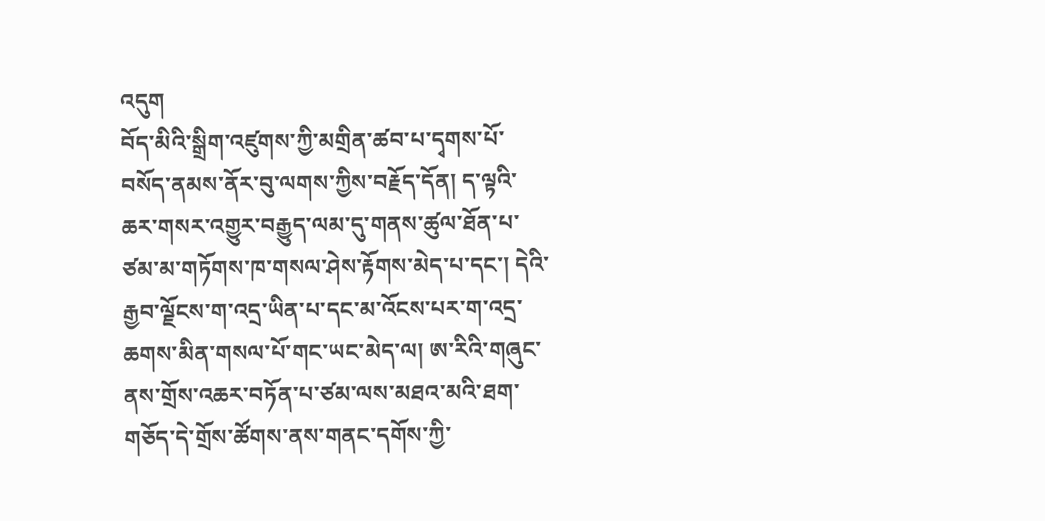འདུག
བོད་མིའི་སྒྲིག་འཛུགས་ཀྱི་མགྲིན་ཚབ་པ་དྭགས་པོ་བསོད་ནམས་ནོར་བུ་ལགས་ཀྱིས་བརྗོད་དོན། ད་ལྟའི་ཆར་གསར་འགྱུར་བརྒྱུད་ལམ་དུ་གནས་ཚུལ་ཐོན་པ་ཙམ་མ་གཏོགས་ཁ་གསལ་ཤེས་རྟོགས་མེད་པ་དང་། དེའི་རྒྱབ་ལྗོངས་ག་འདྲ་ཡིན་པ་དང་མ་འོངས་པར་ག་འདྲ་ཆགས་མིན་གསལ་པོ་གང་ཡང་མེད་ལ། ཨ་རིའི་གཞུང་ནས་གྲོས་འཆར་བཏོན་པ་ཙམ་ལས་མཐའ་མའི་ཐག་གཅོད་དེ་གྲོས་ཚོགས་ནས་གནང་དགོས་ཀྱི་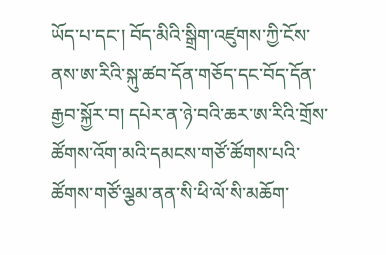ཡོད་པ་དང་། བོད་མིའི་སྒྲིག་འཛུགས་ཀྱི་ངོས་ནས་ཨ་རིའི་སྐུ་ཚབ་དོན་གཅོད་དང་བོད་དོན་རྒྱབ་སྐྱོར་བ། དཔེར་ན་ཉེ་བའི་ཆར་ཨ་རིའི་གྲོས་ཚོགས་འོག་མའི་དམངས་གཙོ་ཚོགས་པའི་ཚོགས་གཙོ་ལྕམ་ནན་སི་ཕི་ལོ་སི་མཆོག་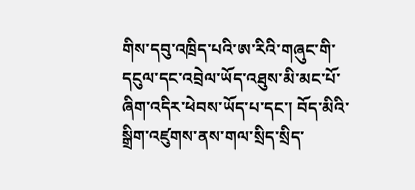གིས་དབུ་འཁྲིད་པའི་ཨ་རིའི་གཞུང་གི་དངུལ་དང་འབྲེལ་ཡོད་འཐུས་མི་མང་པོ་ཞིག་འདིར་ཕེབས་ཡོད་པ་དང་། བོད་མིའི་སྒྲིག་འཛུགས་ནས་གལ་སྲིད་སྲིད་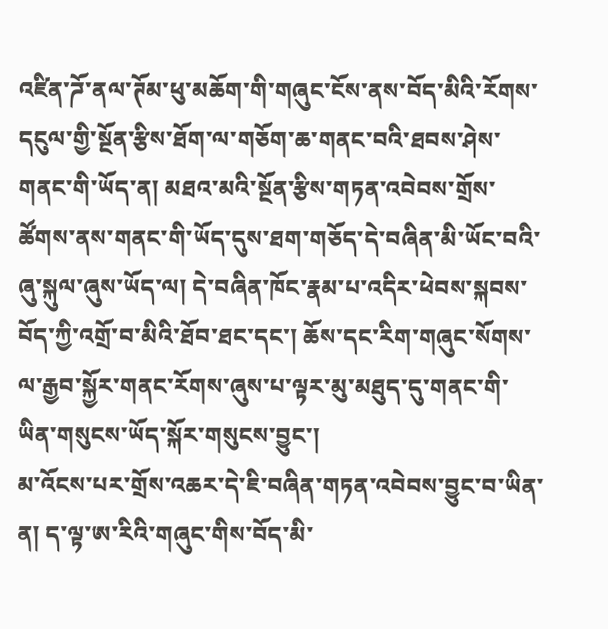འཛིན་ཌོ་ནལ་ཊོམ་ཕུ་མཆོག་གི་གཞུང་ངོས་ནས་བོད་མིའི་རོགས་དངུལ་གྱི་སྔོན་རྩིས་ཐོག་ལ་གཅོག་ཆ་གནང་བའི་ཐབས་ཤེས་གནང་གི་ཡོད་ན། མཐའ་མའི་སྔོན་རྩིས་གཏན་འབེབས་གྲོས་ཚོགས་ནས་གནང་གི་ཡོད་དུས་ཐག་གཅོད་དེ་བཞིན་མི་ཡོང་བའི་ཞུ་སྐུལ་ཞུས་ཡོད་ལ། དེ་བཞིན་ཁོང་རྣམ་པ་འདིར་ཕེབས་སྐབས་བོད་ཀྱི་འགྲོ་བ་མིའི་ཐོབ་ཐང་དང་། ཆོས་དང་རིག་གཞུང་སོགས་ལ་རྒྱབ་སྐྱོར་གནང་རོགས་ཞུས་པ་ལྟར་མུ་མཐུད་དུ་གནང་གི་ཡིན་གསུངས་ཡོད་སྐོར་གསུངས་བྱུང་།
མ་འོངས་པར་གྲོས་འཆར་དེ་ཇི་བཞིན་གཏན་འབེབས་བྱུང་བ་ཡིན་ན། ད་ལྟ་ཨ་རིའི་གཞུང་གིས་བོད་མི་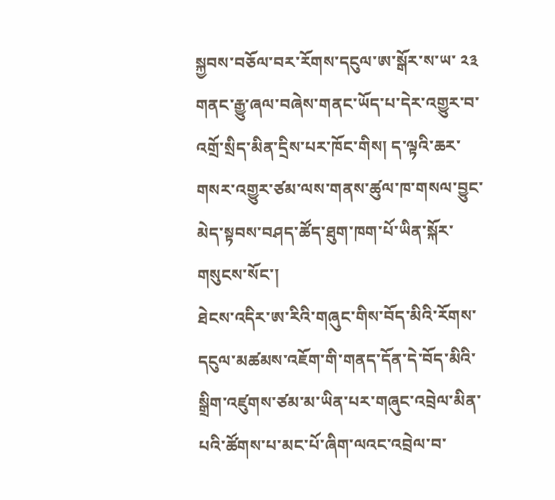སྐྱབས་བཅོལ་བར་རོགས་དངུལ་ཨ་སྒོར་ས་ཡ་ ༢༣ གནང་རྒྱུ་ཞལ་བཞེས་གནང་ཡོད་པ་དེར་འགྱུར་བ་འགྲོ་སྲིད་མིན་དྲིས་པར་ཁོང་གིས། ད་ལྟའི་ཆར་གསར་འགྱུར་ཙམ་ལས་གནས་ཚུལ་ཁ་གསལ་བྱུང་མེད་སྟབས་བཤད་ཚོད་ཐུག་ཁག་པོ་ཡིན་སྐོར་གསུངས་སོང་།
ཐེངས་འདིར་ཨ་རིའི་གཞུང་གིས་བོད་མིའི་རོགས་དངུལ་མཚམས་འཇོག་གི་གནད་དོན་དེ་བོད་མིའི་སྒྲིག་འཛུགས་ཙམ་མ་ཡིན་པར་གཞུང་འབྲེལ་མིན་པའི་ཚོགས་པ་མང་པོ་ཞིག་ལའང་འབྲེལ་བ་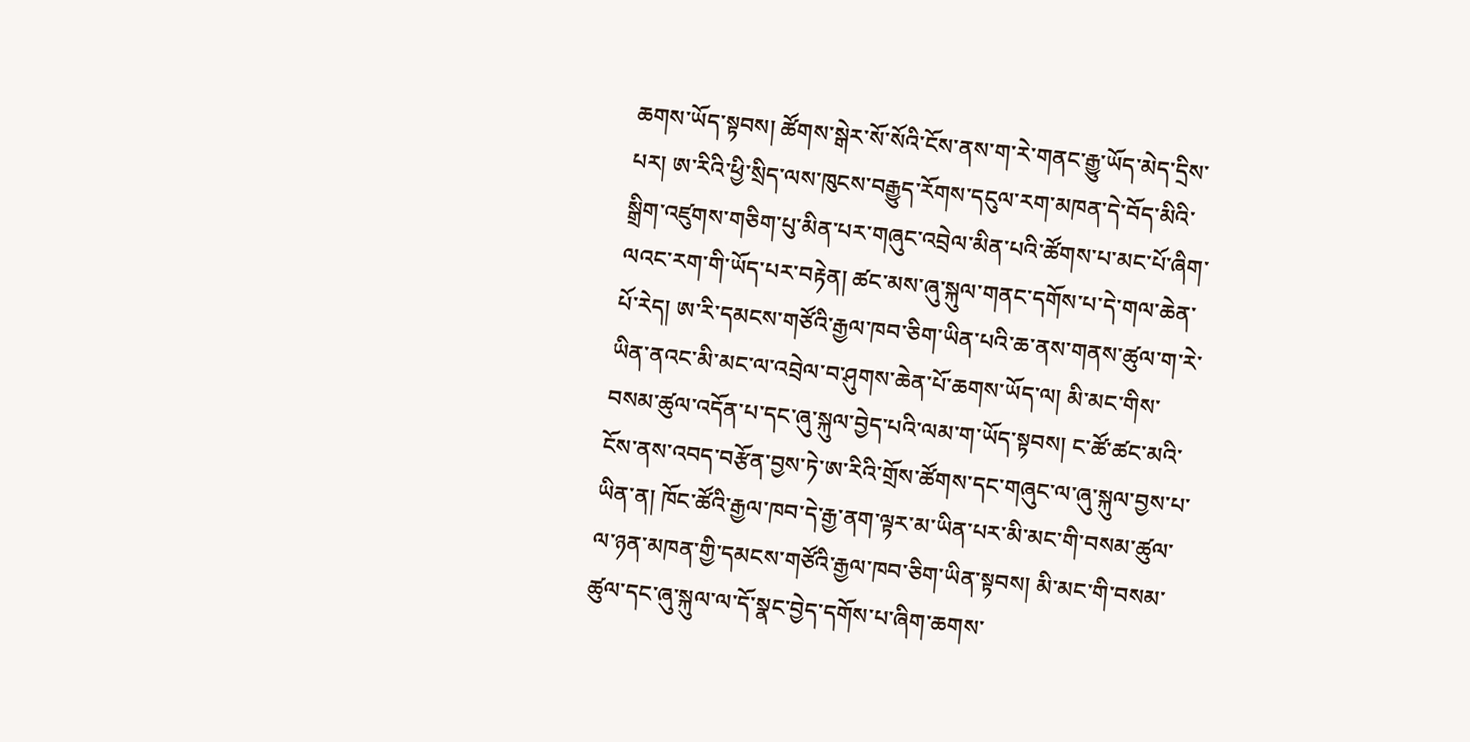ཆགས་ཡོད་སྟབས། ཚོགས་སྒེར་སོ་སོའི་ངོས་ནས་ག་རེ་གནང་རྒྱུ་ཡོད་མེད་དྲིས་པར། ཨ་རིའི་ཕྱི་སྲིད་ལས་ཁུངས་བརྒྱུད་རོགས་དངུལ་རག་མཁན་དེ་བོད་མིའི་སྒྲིག་འཛུགས་གཅིག་པུ་མིན་པར་གཞུང་འབྲེལ་མིན་པའི་ཚོགས་པ་མང་པོ་ཞིག་ལའང་རག་གི་ཡོད་པར་བརྟེན། ཚང་མས་ཞུ་སྐུལ་གནང་དགོས་པ་དེ་གལ་ཆེན་པོ་རེད། ཨ་རི་དམངས་གཙོའི་རྒྱལ་ཁབ་ཅིག་ཡིན་པའི་ཆ་ནས་གནས་ཚུལ་ག་རེ་ཡིན་ནའང་མི་མང་ལ་འབྲེལ་བ་ཤུགས་ཆེན་པོ་ཆགས་ཡོད་ལ། མི་མང་གིས་བསམ་ཚུལ་འདོན་པ་དང་ཞུ་སྐུལ་བྱེད་པའི་ལམ་ག་ཡོད་སྟབས། ང་ཚོ་ཚང་མའི་ངོས་ནས་འབད་བརྩོན་བྱས་ཏེ་ཨ་རིའི་གྲོས་ཚོགས་དང་གཞུང་ལ་ཞུ་སྐུལ་བྱས་པ་ཡིན་ན། ཁོང་ཚོའི་རྒྱལ་ཁབ་དེ་རྒྱ་ནག་ལྟར་མ་ཡིན་པར་མི་མང་གི་བསམ་ཚུལ་ལ་ཉན་མཁན་གྱི་དམངས་གཙོའི་རྒྱལ་ཁབ་ཅིག་ཡིན་སྟབས། མི་མང་གི་བསམ་ཚུལ་དང་ཞུ་སྐུལ་ལ་དོ་སྣང་བྱེད་དགོས་པ་ཞིག་ཆགས་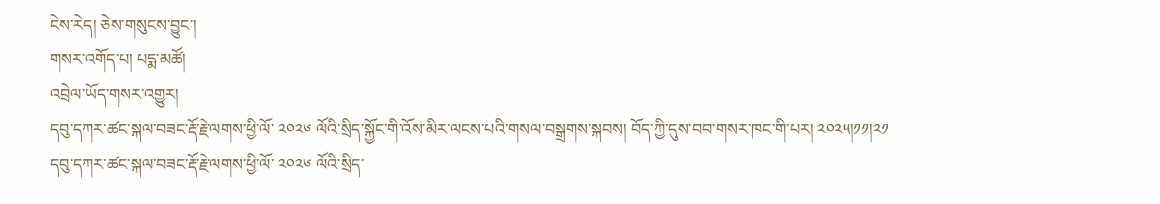ངེས་རེད། ཅེས་གསུངས་བྱུང་།
གསར་འགོད་པ། པདྨ་མཚོ།
འབྲེལ་ཡོད་གསར་འགྱུར།
དབུ་དཀར་ཚང་སྐལ་བཟང་རྡོ་རྗེ་ལགས་ཕྱི་ལོ་ ༢༠༢༦ ལོའི་སྲིད་སྐྱོང་གི་འོས་མིར་ལངས་པའི་གསལ་བསྒྲགས་སྐབས། བོད་ཀྱི་དུས་བབ་གསར་ཁང་གི་པར། ༢༠༢༥།༡༡།༢༡
དབུ་དཀར་ཚང་སྐལ་བཟང་རྡོ་རྗེ་ལགས་ཕྱི་ལོ་ ༢༠༢༦ ལོའི་སྲིད་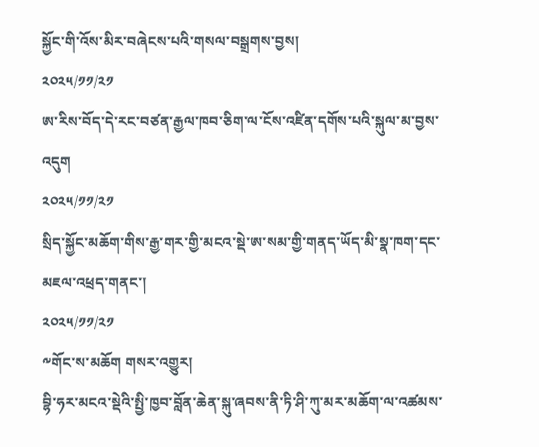སྐྱོང་གི་འོས་མིར་བཞེངས་པའི་གསལ་བསྒྲགས་བྱས།
༢༠༢༥/༡༡/༢༡
ཨ་རིས་བོད་དེ་རང་བཙན་རྒྱལ་ཁབ་ཅིག་ལ་ངོས་འཛིན་དགོས་པའི་སྐུལ་མ་བྱས་འདུག
༢༠༢༥/༡༡/༢༡
སྲིད་སྐྱོང་མཆོག་གིས་རྒྱ་གར་གྱི་མངའ་སྡེ་ཨ་སམ་གྱི་གནད་ཡོད་མི་སྣ་ཁག་དང་མཇལ་འཕྲད་གནང་།
༢༠༢༥/༡༡/༢༡
༸གོང་ས་མཆོག གསར་འགྱུར།
བྷི་ཧར་མངའ་སྡེའི་སྤྱི་ཁྱབ་བློན་ཆེན་སྐུ་ཞབས་ནི་ཏི་ཤི་ཀུ་མར་མཆོག་ལ་འཚམས་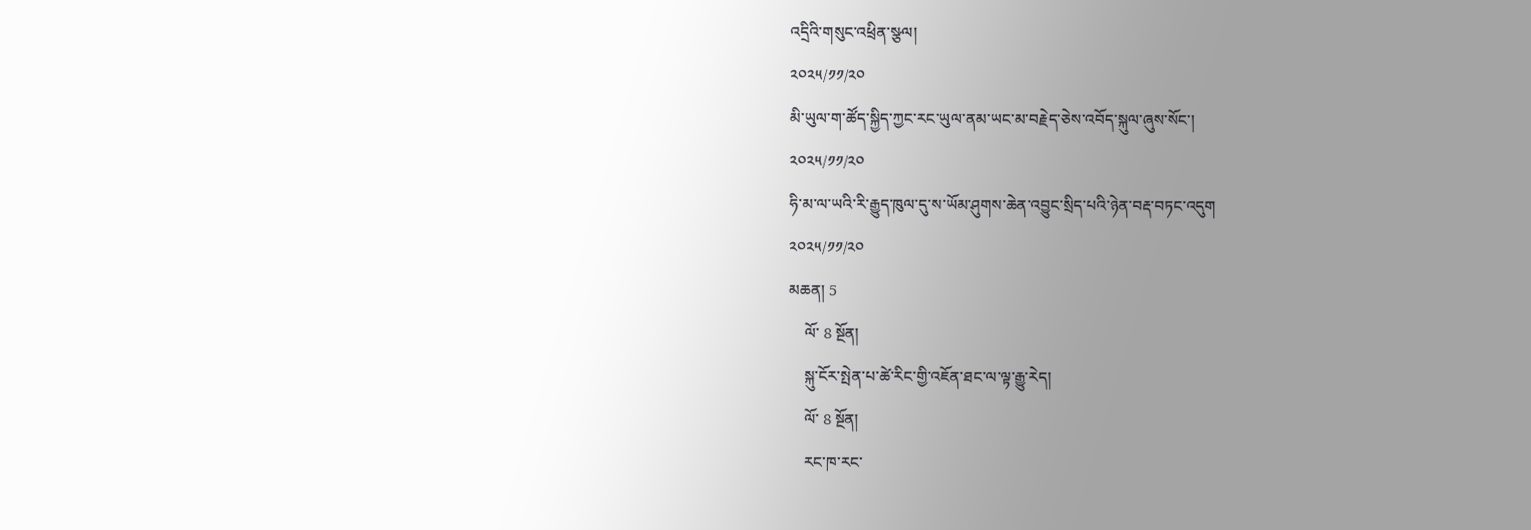འདྲིའི་གསུང་འཕྲིན་སྩལ།
༢༠༢༥/༡༡/༢༠
མི་ཡུལ་ག་ཚོད་སྐྱིད་ཀྱང་རང་ཡུལ་ནམ་ཡང་མ་བརྗེད་ཅེས་འབོད་སྐུལ་ཞུས་སོང་།
༢༠༢༥/༡༡/༢༠
ཧི་མ་ལ་ཡའི་རི་རྒྱུད་ཁུལ་དུ་ས་ཡོམ་ཤུགས་ཆེན་འབྱུང་སྲིད་པའི་ཉེན་བརྡ་བཏང་འདུག
༢༠༢༥/༡༡/༢༠
མཆན། 5
    ལོ་ 8 སྔོན།
    སྐུ་ངོར་སྤེན་པ་ཚེ་རིང་གྱི་འཇོན་ཐང་ལ་ལྟ་རྒྱུ་རེད།
    ལོ་ 8 སྔོན།
    རང་ཁ་རང་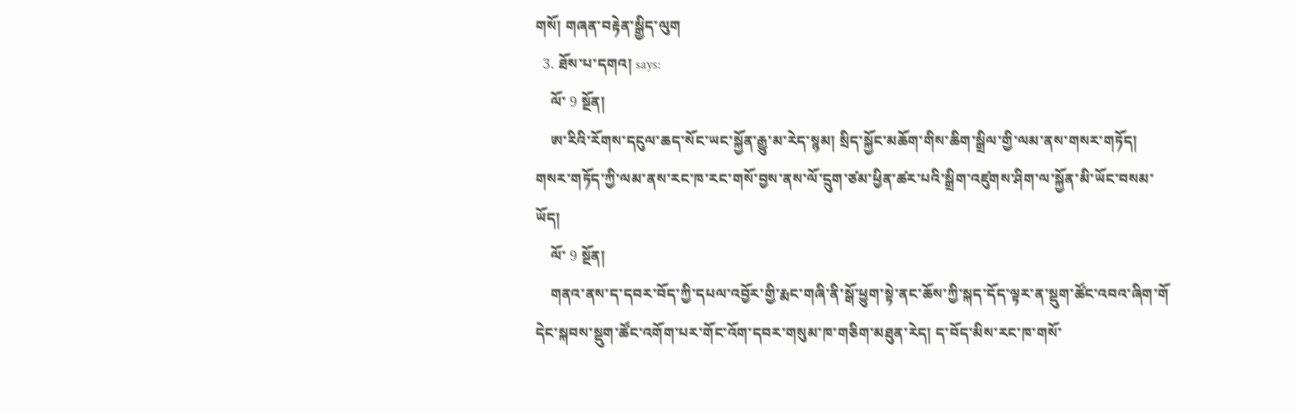གསོ། གཞན་བརྟེན་སྒྱིད་ལུག
  3. ཐོས་པ་དགའ། says:
    ལོ་ 9 སྔོན།
    ཨ་རིའི་རོགས་དངུལ་ཆད་སོང་ཡང་སྐྱོན་རྒྱུ་མ་རེད་སྙམ། སྲིད་སྐྱོང་མཆོག་གིས་ཆིག་སྒྲིལ་གྱི་ལམ་ནས་གསར་གཏོད། གསར་གཏོད་ཀྱི་ལམ་ནས་རང་ཁ་རང་གསོ་བྱས་ནས་ལོ་དྲུག་ཙམ་ཕྱིན་ཚར་པའི་སྒྲིག་འཛུགས་ཤིག་ལ་སྐྱོན་མི་ཡོང་བསམ་ཡོད།
    ལོ་ 9 སྔོན།
    གནའ་ནས་ད་དབར་བོད་ཀྱི་དཔལ་འབྱོར་གྱི་རྨང་གཞི་ནི་སྒོ་ཕྱུག་སྟེ་ནང་ཆོས་ཀྱི་སྐད་དོད་ལྟར་ན་སྡུག་ཚོང་འབའ་ཞིག་གོ དེང་སྐབས་སྡུག་ཚོང་འགོག་པར་གོང་འོག་དབར་གསུམ་ཁ་གཅིག་མཐུན་རེད། ད་བོད་མིས་རང་ཁ་གསོ་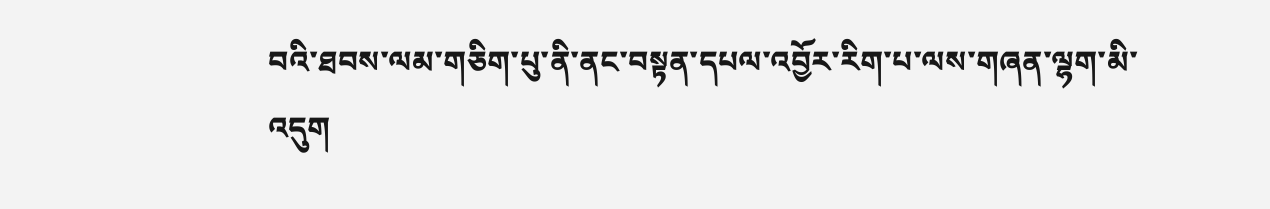བའི་ཐབས་ལམ་གཅིག་པུ་ནི་ནང་བསྟན་དཔལ་འབྱོར་རིག་པ་ལས་གཞན་ལྷག་མི་འདུག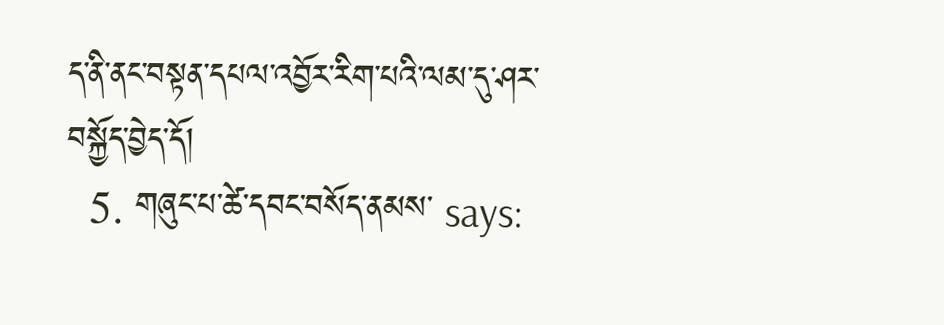ད་ནི་ནང་བསྟན་དཔལ་འབྱོར་རིག་པའི་ལམ་དུ་ཤར་བསྐྱོད་བྱེད་དོ།
  5. གཞུང་པ་ཚེ་དབང་བསོད་ནམས་ says: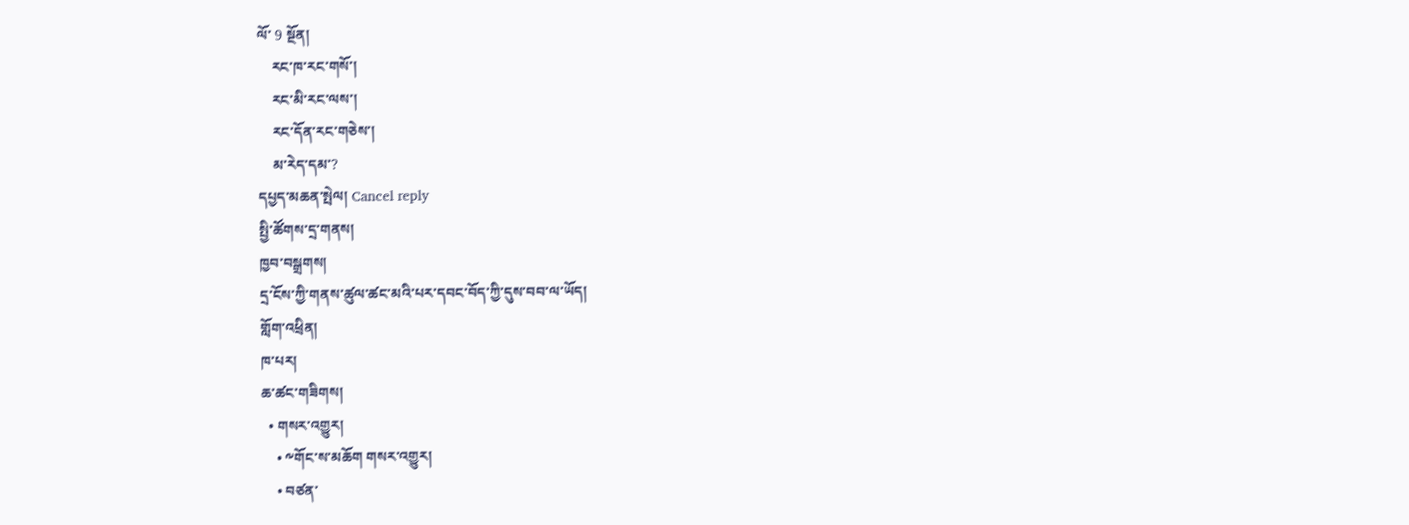ལོ་ 9 སྔོན།
    རང་ཁ་རང་གསོ་།
    རང་མི་རང་ལས་།
    རང་དོན་རང་གཅེས་།
    མ་རེད་དམ་?
དཔྱད་མཆན་སྤེལ། Cancel reply
སྤྱི་ཚོགས་དྲ་གནས།
ཁྱབ་བསྒྲགས།
དྲ་ངོས་ཀྱི་གནས་ཚུལ་ཚང་མའི་པར་དབང་བོད་ཀྱི་དུས་བབ་ལ་ཡོད།
གློག་འཕྲིན།
ཁ་པར།
ཆ་ཚང་གཟིགས།
  • གསར་འགྱུར།
    • ༸གོང་ས་མཆོག གསར་འགྱུར།
    • བཙན་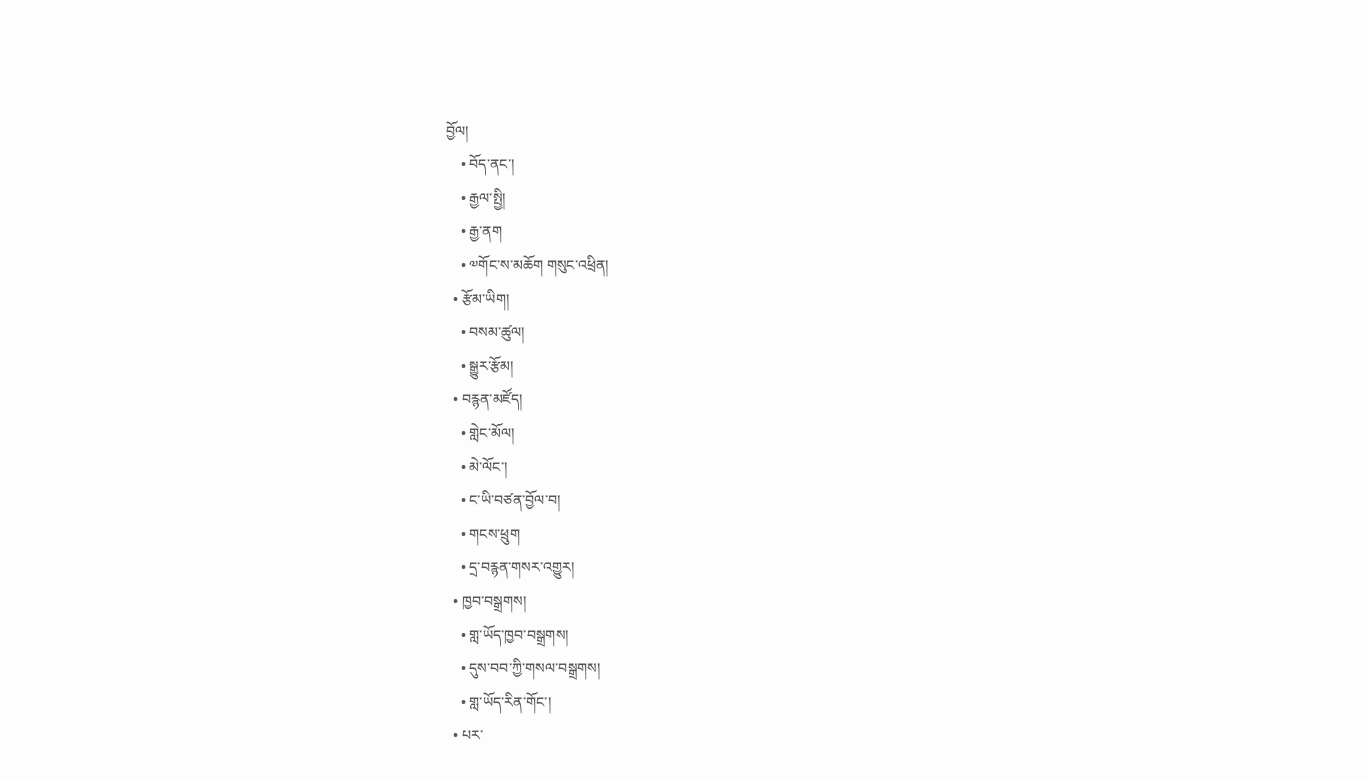བྱོལ།
    • བོད་ནང་།
    • རྒྱལ་སྤྱི།
    • རྒྱ་ནག
    • ༧གོང་ས་མཆོག གསུང་འཕྲིན།
  • རྩོམ་ཡིག།
    • བསམ་ཚུལ།
    • སྒྱུར་རྩོམ།
  • བརྙན་མཛོད།
    • གླེང་མོལ།
    • མེ་ལོང་།
    • ང་ཡི་བཙན་བྱོལ་བ།
    • གངས་ཕྲུག
    • དྲ་བརྙན་གསར་འགྱུར།
  • ཁྱབ་བསྒྲགས།
    • གླ་ཡོད་ཁྱབ་བསྒྲགས།
    • དུས་བབ་ཀྱི་གསལ་བསྒྲགས།
    • གླ་ཡོད་རིན་གོང་།
  • པར་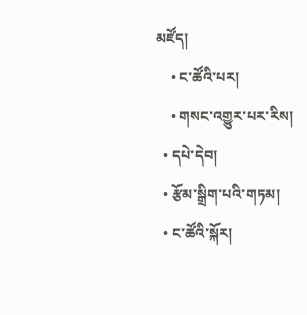མཛོད།
    • ང་ཚོའི་པར།
    • གསང་འགྱུར་པར་རིས།
  • དཔེ་དེབ།
  • རྩོམ་སྒྲིག་པའི་གཏམ།
  • ང་ཚོའི་སྐོར།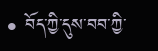• བོད་ཀྱི་དུས་བབ་ཀྱི་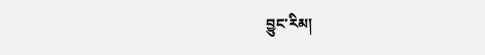བྱུང་རིམ།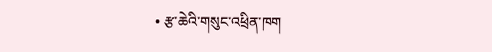• རྩ་ཆེའི་གསུང་འཕྲིན་ཁག